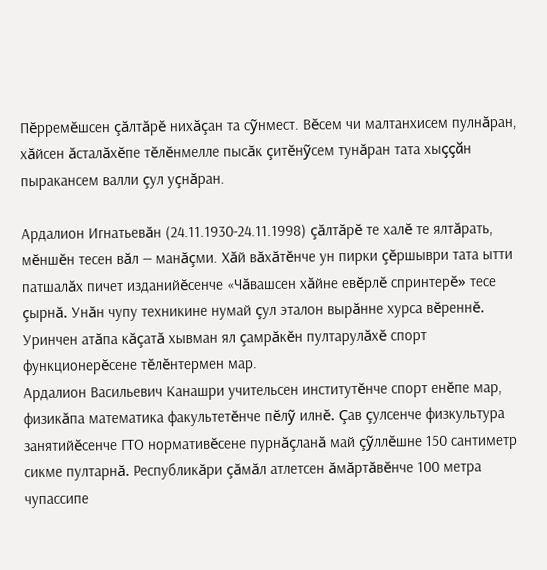Пĕрремĕшсен çăлтăрĕ нихăçан та сỹнмест. Вĕсем чи малтанхисем пулнăран, хăйсен ăсталăхĕпе тĕлĕнмелле пысăк çитĕнỹсем тунăран тата хыççăн пыракансем валли çул уçнăран.

Ардалион Игнатьевăн (24.11.1930-24.11.1998) çăлтăрĕ те халĕ те ялтăрать, мĕншĕн тесен вăл — манăçми. Хăй вăхăтĕнче ун пирки çĕршыври тата ытти патшалăх пичет изданийĕсенче «Чăвашсен хăйне евĕрлĕ спринтерĕ» тесе çырнă. Унăн чупу техникине нумай çул эталон вырăнне хурса вĕреннĕ. Уринчен атăпа кăçатă хывман ял çамрăкĕн пултарулăхĕ спорт функционерĕсене тĕлĕнтермен мар.
Ардалион Васильевич Канашри учительсен институтĕнче спорт енĕпе мар, физикăпа математика факультетĕнче пĕлỹ илнĕ. Çав çулсенче физкультура занятийĕсенче ГТО нормативĕсене пурнăçланă май çỹллĕшне 150 сантиметр сикме пултарнă. Республикăри çăмăл атлетсен ăмăртăвĕнче 100 метра чупассипе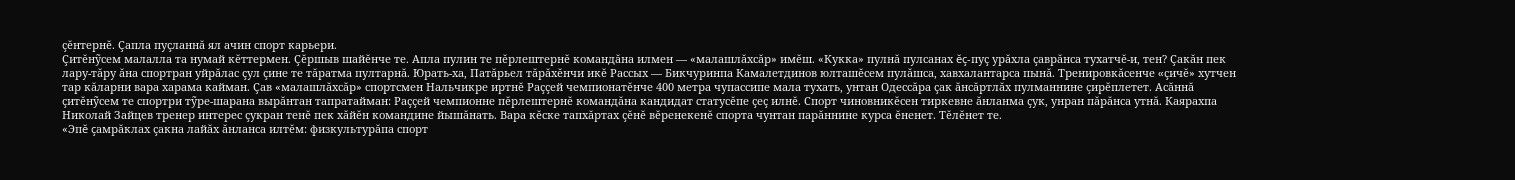çĕнтернĕ. Çапла пуçланнă ял ачин спорт карьери.
Çитĕнỹсем малалла та нумай кĕттермен. Çĕршыв шайĕнче те. Апла пулин те пĕрлештернĕ командăна илмен — «малашлăхсăр» имĕш. «Кукка» пулнă пулсанах ĕç-пуç урăхла çаврăнса тухатчĕ-и, тен? Çакăн пек лару-тăру ăна спортран уйрăлас çул çине те тăратма пултарнă. Юрать-ха, Патăрьел тăрăхĕнчи икĕ Рассых — Бикчуринпа Камалетдинов юлташĕсем пулăшса, хавхалантарса пынă. Тренировкăсенче «çичĕ» хутчен тар кăларни вара харама кайман. Çав «малашлăхсăр» спортсмен Нальчикре иртнĕ Раççей чемпионатĕнче 400 метра чупассипе мала тухать, унтан Одессăра çак ăнсăртлăх пулманнине çирĕплетет. Асăннă çитĕнỹсем те спортри тỹре-шарана вырăнтан тапратайман: Раççей чемпионне пĕрлештернĕ командăна кандидат статусĕпе çеç илнĕ. Спорт чиновникĕсен тиркевне ăнланма çук, унран пăрăнса утнă. Каярахпа Николай Зайцев тренер интерес çукран тенĕ пек хăйĕн командине йышăнать. Вара кĕске тапхăртах çĕнĕ вĕренекенĕ спорта чунтан парăннине курса ĕненет. Тĕлĕнет те.
«Эпĕ çамрăклах çакна лайăх ăнланса илтĕм: физкультурăпа спорт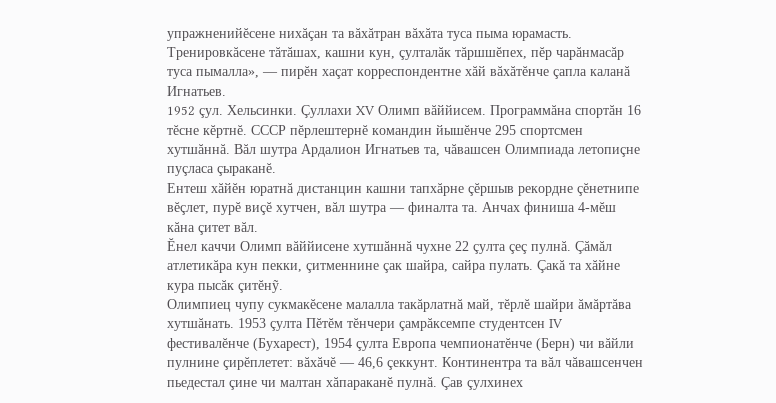упражненийĕсене нихăçан та вăхăтран вăхăта туса пыма юрамасть. Тренировкăсене тăтăшах, кашни кун, çулталăк тăршшĕпех, пĕр чарăнмасăр туса пымалла», — пирĕн хаçат корреспондентне хăй вăхăтĕнче çапла каланă Игнатьев.
1952 çул. Хельсинки. Çуллахи XV Олимп вăййисем. Программăна спортăн 16 тĕсне кĕртнĕ. СССР пĕрлештернĕ командин йышĕнче 295 спортсмен хутшăннă. Вăл шутра Ардалион Игнатьев та, чăвашсен Олимпиада летопиçне пуçласа çыраканĕ.
Ентеш хăйĕн юратнă дистанцин кашни тапхăрне çĕршыв рекордне çĕнетнипе вĕçлет, пурĕ виçĕ хутчен, вăл шутра — финалта та. Анчах финиша 4-мĕш кăна çитет вăл.
Ĕнел каччи Олимп вăййисене хутшăннă чухне 22 çулта çеç пулнă. Çăмăл атлетикăра кун пекки, çитменнине çак шайра, сайра пулать. Çакă та хăйне кура пысăк çитĕнỹ.
Олимпиец чупу сукмакĕсене малалла такăрлатнă май, тĕрлĕ шайри ăмăртăва хутшăнать. 1953 çулта Пĕтĕм тĕнчери çамрăксемпе студентсен IV фестивалĕнче (Бухарест), 1954 çулта Европа чемпионатĕнче (Берн) чи вăйли пулнине çирĕплетет: вăхăчĕ — 46,6 çеккунт. Континентра та вăл чăвашсенчен пьедестал çине чи малтан хăпараканĕ пулнă. Çав çулхинех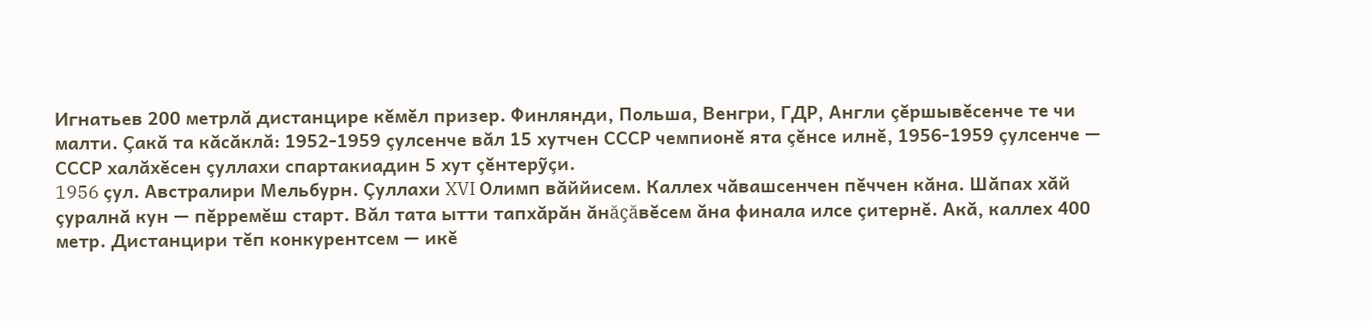Игнатьев 200 метрлă дистанцире кĕмĕл призер. Финлянди, Польша, Венгри, ГДР, Англи çĕршывĕсенче те чи малти. Çакă та кăсăклă: 1952-1959 çулсенче вăл 15 хутчен СССР чемпионĕ ята çĕнсе илнĕ, 1956-1959 çулсенче — СССР халăхĕсен çуллахи спартакиадин 5 хут çĕнтерỹçи.
1956 çул. Австралири Мельбурн. Çуллахи XVI Олимп вăййисем. Каллех чăвашсенчен пĕччен кăна. Шăпах хăй çуралнă кун — пĕрремĕш старт. Вăл тата ытти тапхăрăн ăнăçăвĕсем ăна финала илсе çитернĕ. Акă, каллех 400 метр. Дистанцири тĕп конкурентсем — икĕ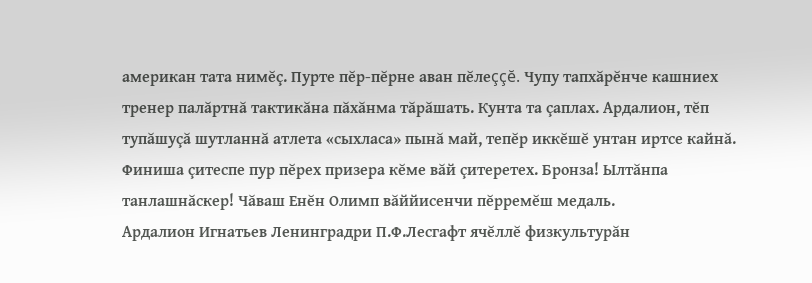американ тата нимĕç. Пурте пĕр-пĕрне аван пĕлеççĕ. Чупу тапхăрĕнче кашниех тренер палăртнă тактикăна пăхăнма тăрăшать. Кунта та çаплах. Ардалион, тĕп тупăшуçă шутланнă атлета «сыхласа» пынă май, тепĕр иккĕшĕ унтан иртсе кайнă. Финиша çитеспе пур пĕрех призера кĕме вăй çитеретех. Бронза! Ылтăнпа танлашнăскер! Чăваш Енĕн Олимп вăййисенчи пĕрремĕш медаль.
Ардалион Игнатьев Ленинградри П.Ф.Лесгафт ячĕллĕ физкультурăн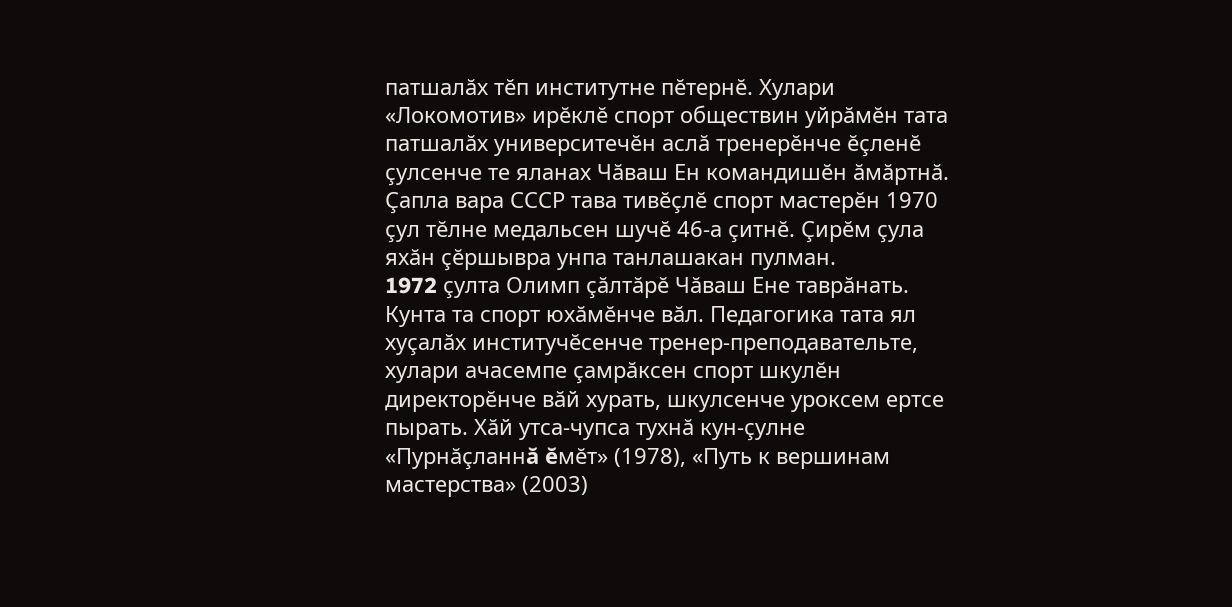патшалăх тĕп институтне пĕтернĕ. Хулари «Локомотив» ирĕклĕ спорт обществин уйрăмĕн тата патшалăх университечĕн аслă тренерĕнче ĕçленĕ çулсенче те яланах Чăваш Ен командишĕн ăмăртнă. Çапла вара СССР тава тивĕçлĕ спорт мастерĕн 1970 çул тĕлне медальсен шучĕ 46-а çитнĕ. Çирĕм çула яхăн çĕршывра унпа танлашакан пулман.
1972 çулта Олимп çăлтăрĕ Чăваш Ене таврăнать. Кунта та спорт юхăмĕнче вăл. Педагогика тата ял хуçалăх институчĕсенче тренер-преподавательте, хулари ачасемпе çамрăксен спорт шкулĕн директорĕнче вăй хурать, шкулсенче уроксем ертсе пырать. Хăй утса-чупса тухнă кун-çулне «Пурнăçланнă ĕмĕт» (1978), «Путь к вершинам мастерства» (2003)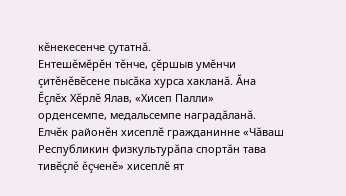кĕнекесенче çутатнă.
Ентешĕмĕрĕн тĕнче, çĕршыв умĕнчи çитĕнĕвĕсене пысăка хурса хакланă. Ăна Ĕçлĕх Хĕрлĕ Ялав, «Хисеп Палли» орденсемпе, медальсемпе наградăланă. Елчĕк районĕн хисеплĕ гражданинне «Чăваш Республикин физкультурăпа спортăн тава тивĕçлĕ ĕçченĕ» хисеплĕ ят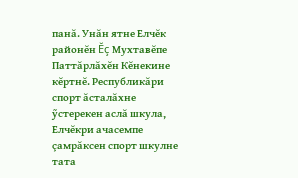панă. Унăн ятне Елчĕк районĕн Ĕç Мухтавĕпе Паттăрлăхĕн Кĕнекине кĕртнĕ. Республикăри спорт ăсталăхне ỹстерекен аслă шкула, Елчĕкри ачасемпе çамрăксен спорт шкулне тата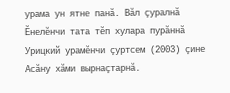урама ун ятне панă. Вăл çуралнă Ĕнелĕнчи тата тĕп хулара пурăннă Урицкий урамĕнчи çуртсем (2003) çине Асăну хăми вырнаçтарнă.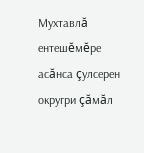Мухтавлă ентешĕмĕре асăнса çулсерен округри çăмăл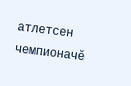атлетсен чемпионачĕ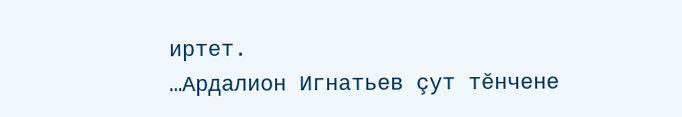иртет.
…Ардалион Игнатьев çут тĕнчене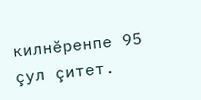килнĕренпе 95 çул çитет.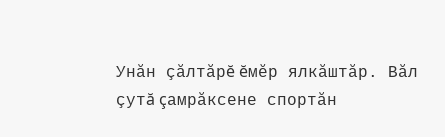Унăн çăлтăрĕ ĕмĕр ялкăштăр. Вăл çутă çамрăксене спортăн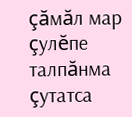çăмăл мар çулĕпе талпăнма çутатса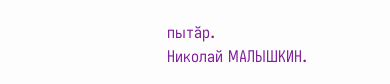пытăр.
Николай МАЛЫШКИН.